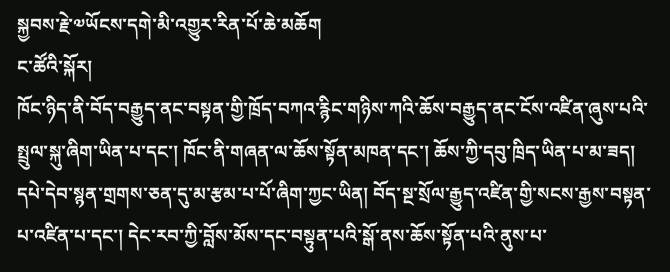སྐྱབས་རྗེ་༧ཡོངས་དགེ་མི་འགྱུར་རིན་པོ་ཆེ་མཆོག
ང་ཚོའི་སྐོར།
ཁོང་ཉིད་ནི་བོད་བརྒྱུད་ནང་བསྟན་གྱི་ཁྲོད་བཀའ་རྙིང་གཉིས་ཀའི་ཆོས་བརྒྱུད་ནང་ངོས་འཛིན་ཞུས་པའི་སྤྲུལ་སྐུ་ཞིག་ཡིན་པ་དང་། ཁོང་ནི་གཞན་ལ་ཆོས་སྟོན་མཁན་དང་། ཆོས་ཀྱི་དབུ་ཁྲིད་ཡིན་པ་མ་ཟད། དཔེ་དེབ་སྙན་གྲགས་ཅན་དུ་མ་རྩམ་པ་པོ་ཞིག་ཀྱང་ཡིན། བོད་སྔ་སྲོལ་རྒྱུད་འཛིན་གྱི་སངས་རྒྱས་བསྟན་པ་འཛིན་པ་དང་། དེང་རབ་ཀྱི་བློས་མོས་དང་བསྟུན་པའི་སྒོ་ནས་ཆོས་སྟོན་པའི་ནུས་པ་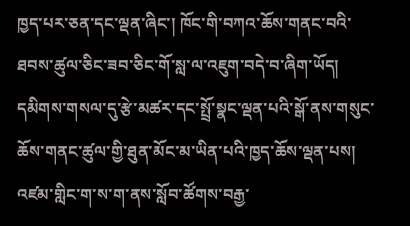ཁྱད་པར་ཅན་དང་ལྡན་ཞིང་། ཁོང་གི་བཀའ་ཆོས་གནང་བའི་ཐབས་ཚུལ་ཅིང་ཟབ་ཅིང་གོ་སླ་ལ་འཇུག་བདེ་བ་ཞིག་ཡོད། དམིགས་གསལ་དུ་རྩེ་མཚར་དང་སྤྲོ་སྣང་ལྡན་པའི་སྒོ་ནས་གསུང་ཆོས་གནང་ཚུལ་གྱི་ཐུན་མོང་མ་ཡིན་པའི་ཁྱད་ཆོས་ལྡན་པས། འཛམ་གླིང་ག་ས་ག་ནས་སློབ་ཚོགས་བརྒྱ་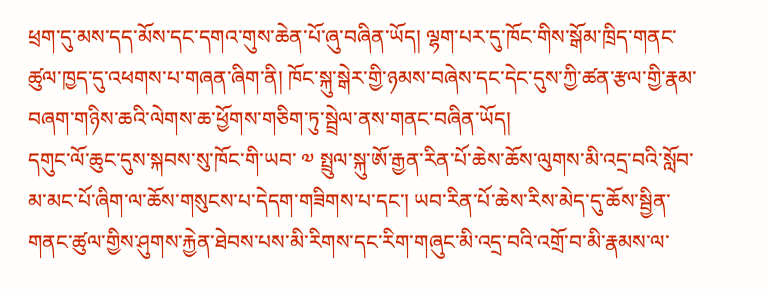ཕྲག་དུ་མས་དད་མོས་དང་དགའ་གུས་ཆེན་པོ་ཞུ་བཞིན་ཡོད། ལྷག་པར་དུ་ཁོང་གིས་སྒོམ་ཁྲིད་གནང་ཚུལ་ཁྱད་དུ་འཕགས་པ་གཞན་ཞིག་ནི། ཁོང་སྐུ་སྒེར་གྱི་ཉམས་བཞེས་དང་དེང་དུས་ཀྱི་ཚན་རྩལ་གྱི་རྣམ་བཞག་གཉིས་ཆའི་ལེགས་ཆ་ཕྱོགས་གཅིག་ཏུ་སྦྲེལ་ནས་གནང་བཞིན་ཡོད།
དགུང་ལོ་ཆུང་དུས་སྐབས་སུ་ཁོང་གི་ཡབ་ ༧ སྤྲུལ་སྐུ་ཨོ་རྒྱན་རིན་པོ་ཆེས་ཆོས་ལུགས་མི་འདྲ་བའི་སློབ་མ་མང་པོ་ཞིག་ལ་ཆོས་གསུངས་པ་དེདག་གཟིགས་པ་དང་། ཡབ་རིན་པོ་ཆེས་རིས་མེད་དུ་ཆོས་སྦྱིན་གནང་ཚུལ་གྱིས་ཤུགས་རྐྱེན་ཐེབས་པས་མི་རིགས་དང་རིག་གཞུང་མི་འདྲ་བའི་འགྲོ་བ་མི་རྣམས་ལ་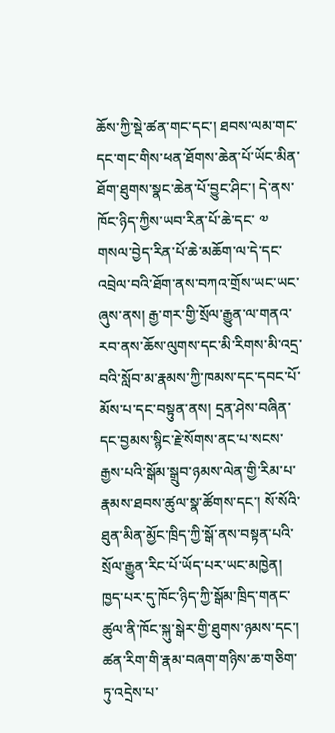ཆོས་ཀྱི་སྡེ་ཚན་གང་དང་། ཐབས་ལམ་གང་དང་གང་གིས་ཕན་ཐོགས་ཆེན་པོ་ཡོང་མིན་ཐོག་ཐུགས་སྣང་ཆེན་པོ་བྱུང་ཤིང་། དེ་ནས་ཁོང་ཉིད་ཀྱིས་ཡབ་རིན་པོ་ཆེ་དང་ ༧ གསལ་བྱེད་རིན་པོ་ཆེ་མཆོག་ལ་དེ་དང་འབྲེལ་བའི་ཐོག་ནས་བཀའ་གྲོས་ཡང་ཡང་ཞུས་ནས། རྒྱ་གར་གྱི་སྲོལ་རྒྱུན་ལ་གནའ་རབ་ནས་ཆོས་ལུགས་དང་མི་རིགས་མི་འདྲ་བའི་སློབ་མ་རྣམས་ཀྱི་ཁམས་དང་དབང་པོ་མོས་པ་དང་བསྟུན་ནས། དྲན་ཤེས་བཞིན་དང་བྱམས་སྙིང་རྗེ་སོགས་ནང་པ་སངས་རྒྱས་པའི་སྒོམ་སྒྲུབ་ཉམས་ལེན་གྱི་རིམ་པ་རྣམས་ཐབས་ཚུལ་སྣ་ཚོགས་དང་། སོ་སོའི་ཐུན་མིན་མྱོང་ཁྲིད་ཀྱི་སྒོ་ནས་བསྟན་པའི་སྲོལ་རྒྱུན་རིང་པོ་ཡོད་པར་ཡང་མཁྱེན།
ཁྱད་པར་དུ་ཁོང་ཉིད་ཀྱི་སྒོམ་ཁྲིད་གནང་ཚུལ་ནི་ཁོང་སྐུ་སྒེར་གྱི་ཐུགས་ཉམས་དང་། ཚན་རིག་གི་རྣམ་བཞག་གཉིས་ཆ་གཅིག་ཏུ་འདྲེས་པ་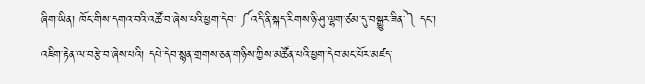ཞིག་ཡིན། ཁོང་གིས་དགའ་བའི་འཚོ་བ་ཞེས་པའི་ཕྱག་དེབ་ ༼འདི་ནི་སྐད་རིགས་ཉི་ཤུ་ལྷག་ཙམ་དུ་བསྒྱུར་ཟིན་༽ དང་། འཇིག་རྟེན་ལ་བརྩེ་བ་ཞེས་པའི། དཔེ་དེབ་སྙན་གྲགས་ཅན་གཉིས་ཀྱིས་མཚོན་པའི་ཕྱག་དེབ་མང་པོར་མཛད་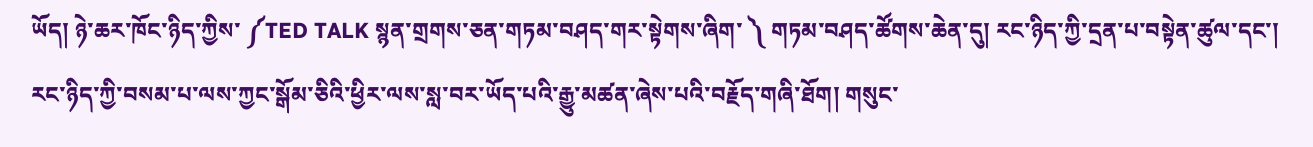ཡོད། ཉེ་ཆར་ཁོང་ཉིད་ཀྱིས་ ༼TED TALK སྙན་གྲགས་ཅན་གཏམ་བཤད་གར་སྟེགས་ཞིག་ ༽ གཏམ་བཤད་ཚོགས་ཆེན་དུ། རང་ཉིད་ཀྱི་དྲན་པ་བསྟེན་ཚུལ་དང་། རང་ཉིད་ཀྱི་བསམ་པ་ལས་ཀྱང་སྒོམ་ཅིའི་ཕྱིར་ལས་སླ་བར་ཡོད་པའི་རྒྱུ་མཚན་ཞེས་པའི་བརྗོད་གཞི་ཐོག། གསུང་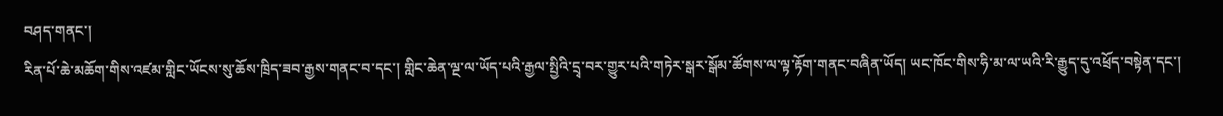བཤད་གནང་།
རིན་པོ་ཆེ་མཆོག་གིས་འཛམ་གླིང་ཡོངས་སུ་ཆོས་ཁྲིད་ཟབ་རྒྱས་གནང་བ་དང་། གླིང་ཆེན་ལྔ་ལ་ཡོད་པའི་རྒྱལ་སྤྱིའི་དྲྭ་བར་གྱུར་པའི་གཏེར་སྒར་སྒོམ་ཚོགས་ལ་ལྟ་རྟོག་གནང་བཞིན་ཡོད། ཡང་ཁོང་གིས་ཧི་མ་ལ་ཡའི་རི་རྒྱུད་དུ་འཕྲོད་བསྟེན་དང་།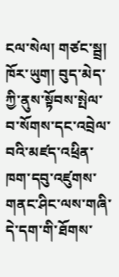ངལ་སེལ། གཙང་སྦྲ། ཁོར་ཡུག། བུད་མེད་ཀྱི་ནུས་སྟོབས་སྤེལ་བ་སོགས་དང་འབྲེལ་བའི་མཛད་འཕྲིན་ཁག་དབུ་འཛུགས་གནང་ཤིང་ལས་གཞི་དེ་དག་གི་ཐོགས་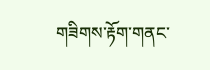གཟིགས་རྟོག་གནང་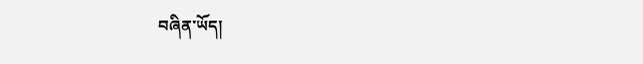བཞིན་ཡོད།